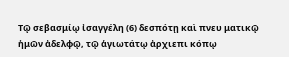Τῷ σεβασμίῳ ἰσαγγέλη (6) δεσπότῃ καὶ πνευ ματικῷ ἡμῶν ἀδελφῷ, τῷ ἁγιωτάτῳ ἀρχιεπι κόπῳ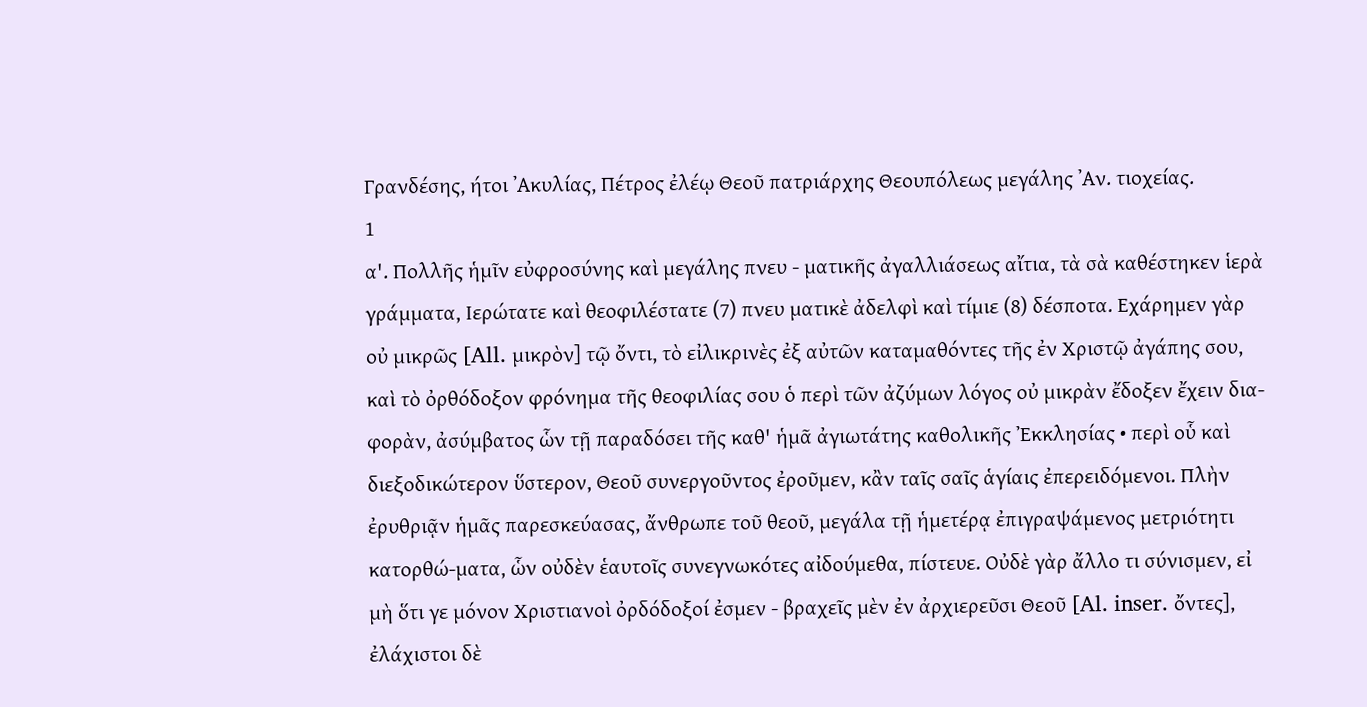Γρανδέσης, ήτοι ᾿Ακυλίας, Πέτρος ἐλέῳ Θεοῦ πατριάρχης Θεουπόλεως μεγάλης ᾿Αν. τιοχείας.
1
α'. Πολλῆς ἡμῖν εὐφροσύνης καὶ μεγάλης πνευ - ματικῆς ἀγαλλιάσεως αἴτια, τὰ σὰ καθέστηκεν ἱερὰ γράμματα, Ιερώτατε καὶ θεοφιλέστατε (7) πνευ ματικὲ ἀδελφὶ καὶ τίμιε (8) δέσποτα. Εχάρημεν γὰρ οὐ μικρῶς [All. μικρὸν] τῷ ὄντι, τὸ εἰλικρινὲς ἐξ αὐτῶν καταμαθόντες τῆς ἐν Χριστῷ ἀγάπης σου, καὶ τὸ ὀρθόδοξον φρόνημα τῆς θεοφιλίας σου ὁ περὶ τῶν ἀζύμων λόγος οὐ μικρὰν ἔδοξεν ἔχειν δια-φορὰν, ἀσύμβατος ὧν τῇ παραδόσει τῆς καθ' ἡμᾶ ἀγιωτάτης καθολικῆς Ἐκκλησίας • περὶ οὗ καὶ διεξοδικώτερον ὕστερον, Θεοῦ συνεργοῦντος ἐροῦμεν, κἂν ταῖς σαῖς ἁγίαις ἐπερειδόμενοι. Πλὴν ἐρυθριᾷν ἡμᾶς παρεσκεύασας, ἄνθρωπε τοῦ θεοῦ, μεγάλα τῇ ἡμετέρᾳ ἐπιγραψάμενος μετριότητι κατορθώ-ματα, ὧν οὐδὲν ἑαυτοῖς συνεγνωκότες αἰδούμεθα, πίστευε. Οὐδὲ γὰρ ἄλλο τι σύνισμεν, εἰ μὴ ὅτι γε μόνον Χριστιανοὶ ὀρδόδοξοί ἐσμεν - βραχεῖς μὲν ἐν ἀρχιερεῦσι Θεοῦ [Al. inser. ὄντες], ἐλάχιστοι δὲ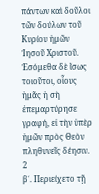πάντων καὶ δοῦλοι τῶν δούλων τοῦ Κυρίου ἡμῶν Ἰησοῦ Χριστοῦ. Ἐσόμεθα δὲ ἴσως τοιοῦτοι, οἷους ἡμᾶς ἡ σὴ ἐπεμαρτύρησε γραφή, εἰ τὴν ὑπὲρ ἡμῶν πρὸς Θεὸν πληθυνεῖς δέησιν.
2
β΄. Περιείχετο τῇ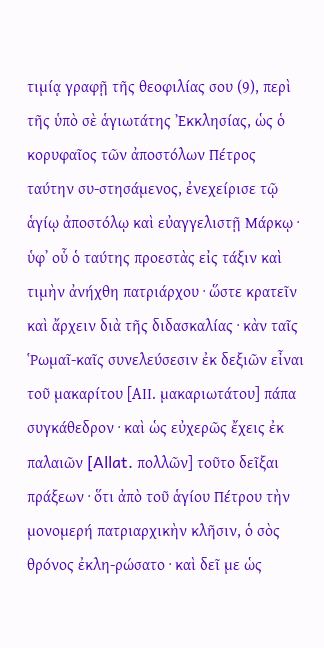τιμίᾳ γραφῇ τῆς θεοφιλίας σου (9), περὶ τῆς ὑπὸ σὲ ἁγιωτάτης Ἐκκλησίας, ὡς ὁ κορυφαῖος τῶν ἀποστόλων Πέτρος ταύτην συ-στησάμενος, ἐνεχείρισε τῷ ἁγίῳ ἀποστόλῳ καὶ εὐαγγελιστῇ Μάρκῳ · ὑφ᾽ οὗ ὁ ταύτης προεστὰς εἰς τάξιν καὶ τιμὴν ἀνήχθη πατριάρχου · ὥστε κρατεῖν καὶ ἄρχειν διὰ τῆς διδασκαλίας · κὰν ταῖς Ῥωμαῖ-καῖς συνελεύσεσιν ἐκ δεξιῶν εἶναι τοῦ μακαρίτου [ΑΙΙ. μακαριωτάτου] πάπα συγκάθεδρον · καὶ ὡς εὐχερῶς ἔχεις ἐκ παλαιῶν [Allat. πολλῶν] τοῦτο δεῖξαι πράξεων · ὅτι ἀπὸ τοῦ ἁγίου Πέτρου τὴν μονομερή πατριαρχικὴν κλῆσιν, ὁ σὸς θρόνος ἐκλη-ρώσατο · καὶ δεῖ με ὡς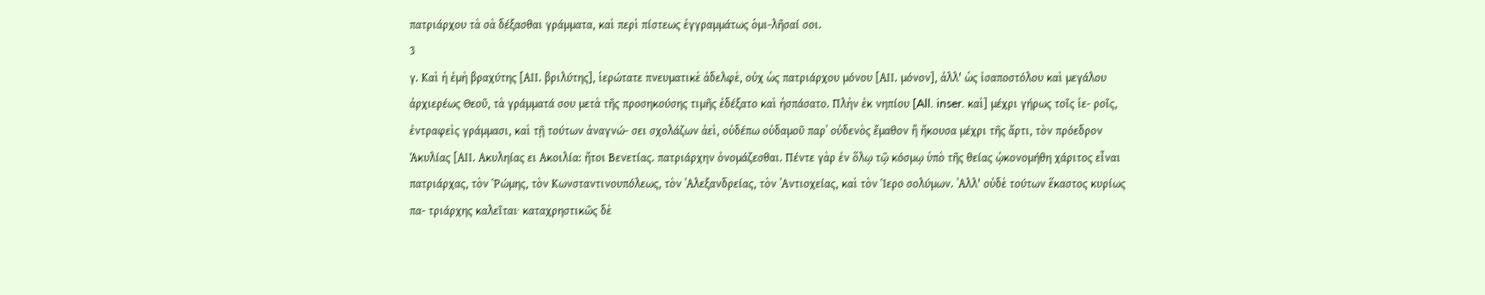πατριάρχου τὰ σὰ δέξασθαι γράμματα, καὶ περὶ πίστεως ἐγγραμμάτως ὁμι-λῆσαί σοι.
3
γ. Καὶ ἡ ἐμὴ βραχύτης [ΑΙΙ. βριλύτης], ἱερώτατε πνευματικὲ ἀδελφὲ, οὐχ ὡς πατριάρχου μόνου [ΑΙΙ. μόνον], ἀλλ' ὡς ἰσαποστόλου καὶ μεγάλου ἀρχιερέως Θεοῦ, τὰ γράμματά σου μετὰ τῆς προσηκούσης τιμῆς ἐδέξατο καὶ ἡσπάσατο. Πλὴν ἐκ νηπίου [All. inser. καὶ] μέχρι γήρως τοῖς ἰε- ροῖς, ἐντραφεὶς γράμμασι, καὶ τῇ τούτων ἀναγνώ- σει σχολάζων ἀεὶ, οὐδέπω οὐδαμοῦ παρ᾿ οὐδενὸς ἔμαθον ἢ ἤκουσα μέχρι τῆς ἄρτι, τὸν πρόεδρον Ἀκυλίας [ΑΙΙ. Ακυληίας ει Ακοιλία: ἤτοι Βενετίας. πατριάρχην ὀνομάζεσθαι. Πέντε γὰρ ἐν ὅλῳ τῷ κόσμῳ ὑπὸ τῆς θείας ᾠκονομήθη χάριτος εἶναι πατριάρχας, τὸν Ῥώμης, τὸν Κωνσταντινουπόλεως, τὸν ᾿Αλεξανδρείας, τὸν ᾿Αντιοχείας, καὶ τὸν Ἱερο σολύμων. ᾿Αλλ' οὐδὲ τούτων ἕκαστος κυρίως πα- τριάρχης καλεῖται· καταχρηστικῶς δὲ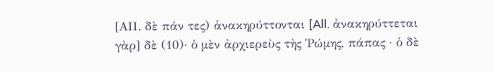[ΑΙΙ. δὲ πάν τες) ἀνακηρύττονται [All. ἀνακηρύττεται γὰρ] δὲ (10)· ὁ μὲν ἀρχιερεὺς τὴς Ῥώμης, πάπας · ὁ δὲ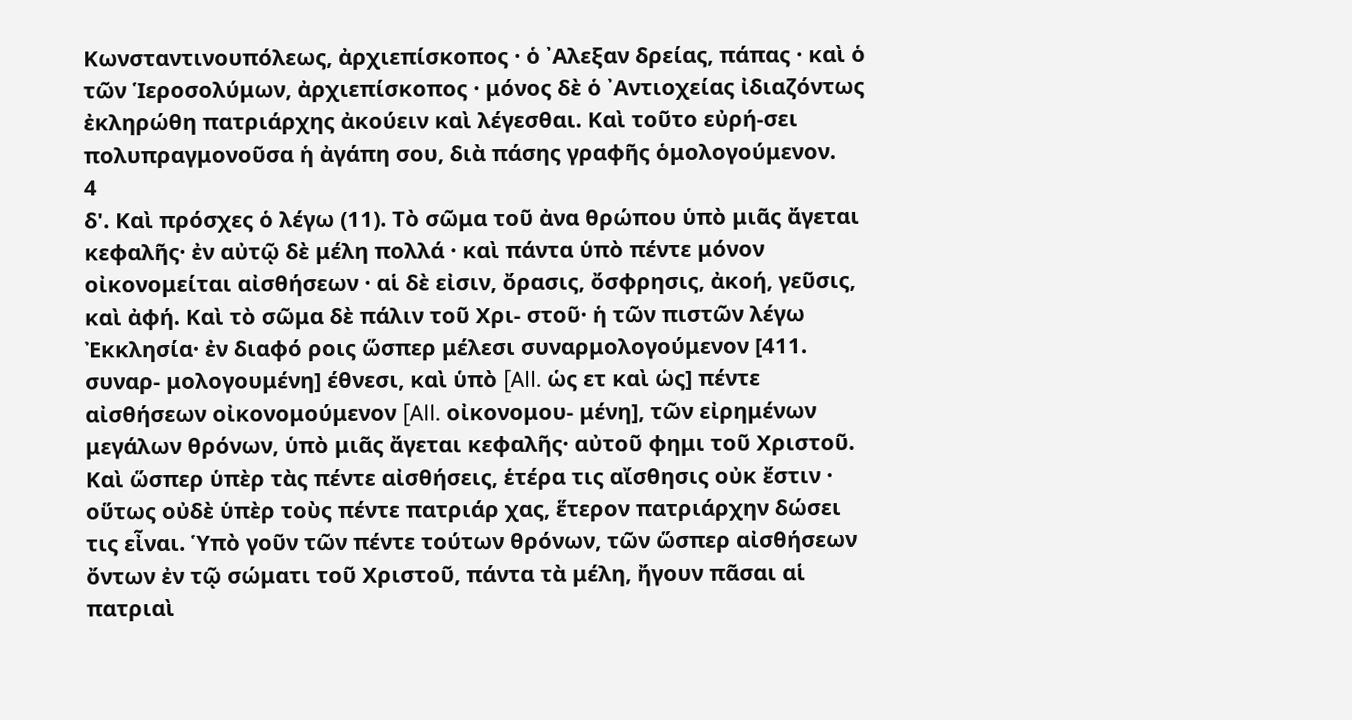Κωνσταντινουπόλεως, ἀρχιεπίσκοπος · ὁ ᾿Αλεξαν δρείας, πάπας · καὶ ὁ τῶν Ἱεροσολύμων, ἀρχιεπίσκοπος · μόνος δὲ ὁ ᾿Αντιοχείας ἰδιαζόντως ἐκληρώθη πατριάρχης ἀκούειν καὶ λέγεσθαι. Καὶ τοῦτο εὐρή-σει πολυπραγμονοῦσα ἡ ἀγάπη σου, διὰ πάσης γραφῆς ὁμολογούμενον.
4
δ'. Καὶ πρόσχες ὁ λέγω (11). Τὸ σῶμα τοῦ ἀνα θρώπου ὑπὸ μιᾶς ἄγεται κεφαλῆς· ἐν αὐτῷ δὲ μέλη πολλά · καὶ πάντα ὑπὸ πέντε μόνον οἰκονομείται αἰσθήσεων · αἱ δὲ εἰσιν, ὄρασις, ὄσφρησις, ἀκοή, γεῦσις, καὶ ἀφή. Καὶ τὸ σῶμα δὲ πάλιν τοῦ Χρι- στοῦ· ἡ τῶν πιστῶν λέγω Ἐκκλησία· ἐν διαφό ροις ὥσπερ μέλεσι συναρμολογούμενον [411. συναρ- μολογουμένη] έθνεσι, καὶ ὑπὸ [All. ὡς ετ καὶ ὡς] πέντε αἰσθήσεων οἰκονομούμενον [All. οἰκονομου- μένη], τῶν εἰρημένων μεγάλων θρόνων, ὑπὸ μιᾶς ἄγεται κεφαλῆς· αὐτοῦ φημι τοῦ Χριστοῦ. Καὶ ὥσπερ ὑπὲρ τὰς πέντε αἰσθήσεις, ἑτέρα τις αἴσθησις οὐκ ἔστιν · οὕτως οὐδὲ ὑπὲρ τοὺς πέντε πατριάρ χας, ἕτερον πατριάρχην δώσει τις εἶναι. Ὑπὸ γοῦν τῶν πέντε τούτων θρόνων, τῶν ὥσπερ αἰσθήσεων ὄντων ἐν τῷ σώματι τοῦ Χριστοῦ, πάντα τὰ μέλη, ἤγουν πᾶσαι αἱ πατριαὶ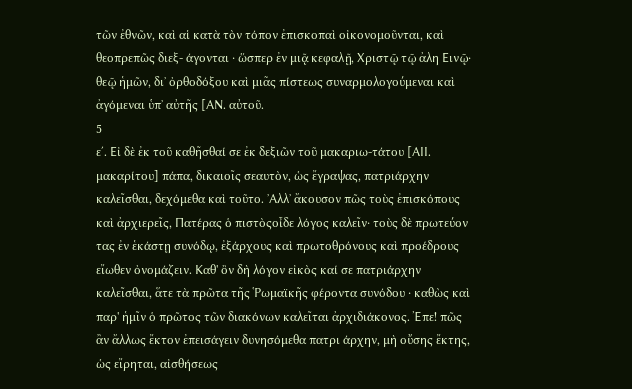τῶν ἐθνῶν, καὶ αἱ κατὰ τὸν τόπον ἐπισκοπαὶ οἰκονομοῦνται, καὶ θεοπρεπῶς διεξ- άγονται · ὥσπερ ἐν μιᾷ κεφαλῇ, Χριστῷ τῷ ἀλη Εινῷ· θεῷ ἡμῶν, δι᾽ ὀρθοδόξου καὶ μιᾶς πίστεως συναρμολογούμεναι καὶ ἀγόμεναι ὑπ᾿ αὐτῆς [ΑΝ. αὐτοῦ.
5
ε΄. Εἰ δὲ ἐκ τοῦ καθῆσθαί σε ἐκ δεξιῶν τοῦ μακαριω-τάτου [ΑΙΙ. μακαρίτου] πάπα, δικαιοῖς σεαυτὸν, ὡς ἔγραψας, πατριάρχην καλεῖσθαι, δεχόμεθα καὶ τοῦτο. ᾿Αλλ᾿ ἄκουσον πῶς τοὺς ἐπισκόπους καὶ ἀρχιερεῖς, Πατέρας ὁ πιστὸςοἶδε λόγος καλεῖν· τοὺς δὲ πρωτεύον τας ἐν ἑκάστῃ συνόδῳ, ἐξάρχους καὶ πρωτοθρόνους καὶ προέδρους εἴωθεν ὀνομάζειν. Καθ' ὂν δὴ λόγον εἰκὸς καί σε πατριάρχην καλεῖσθαι, ἅτε τὰ πρῶτα τῆς Ῥωμαϊκῆς φέροντα συνόδου · καθὼς καὶ παρ' ἡμῖν ὁ πρῶτος τῶν διακόνων καλεῖται ἀρχιδιάκονος. Ἐπε! πῶς ἂν ἄλλως ἔκτον ἐπεισάγειν δυνησόμεθα πατρι άρχην, μὴ οὔσης ἔκτης, ὡς εἴρηται, αἰσθήσεως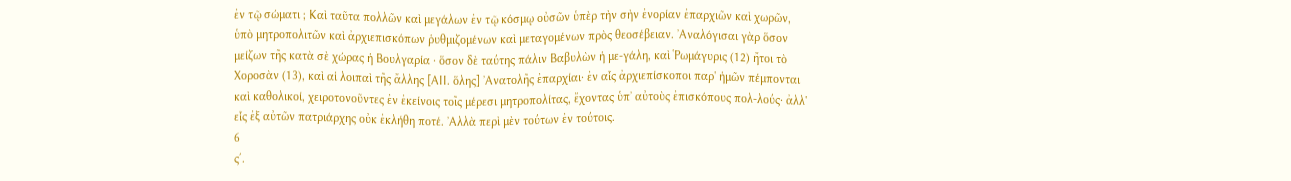ἐν τῷ σώματι ; Καὶ ταῦτα πολλῶν καὶ μεγάλων ἐν τῷ κόσμῳ οὐσῶν ὑπὲρ τὴν σὴν ἐνορίαν ἐπαρχιῶν καὶ χωρῶν, ὑπὸ μητροπολιτῶν καὶ ἀρχιεπισκόπων ῥυθμιζομένων καὶ μεταγομένων πρὸς θεοσέβειαν. ᾿Αναλόγισαι γὰρ ὅσον μείζων τῆς κατὰ σὲ χώρας ἡ Βουλγαρία · ὅσον δὲ ταύτης πάλιν Βαβυλὼν ἡ με-γάλη, καὶ Ῥωμάγυρις (12) ἤτοι τὸ Χοροσὰν (13), καὶ αἱ λοιπαὶ τῆς ἄλλης [ΑΙΙ. ὅλης] ᾿Ανατολῆς ἐπαρχίαι· ἐν αἷς ἀρχιεπίσκοποι παρ' ἡμῶν πέμπονται καὶ καθολικοί, χειροτονοῦντες ἐν ἐκείνοις τοῖς μέρεσι μητροπολίτας, ἔχοντας ὑπ᾿ αὐτοὺς ἐπισκόπους πολ-λούς· ἀλλ' εἷς ἐξ αὐτῶν πατριάρχης οὐκ ἐκλήθη ποτέ. ᾿Αλλὰ περὶ μὲν τούτων ἐν τούτοις.
6
ς΄.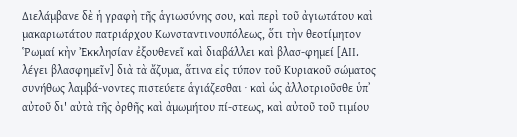Διελάμβανε δὲ ἡ γραφὴ τῆς ἁγιωσύνης σου, καὶ περὶ τοῦ ἀγιωτάτου καὶ μακαριωτάτου πατριάρχου Κωνσταντινουπόλεως, ὅτι τὴν θεοτίμητον Ῥωμαί κὴν Ἐκκλησίαν ἐξουθενεῖ καὶ διαβάλλει καὶ βλασ-φημεί [ΑΙΙ. λέγει βλασφημεῖν] διὰ τὰ ἄζυμα, ἅτινα εἰς τύπον τοῦ Κυριακοῦ σώματος συνήθως λαμβά-νοντες πιστεύετε ἁγιάζεσθαι · καὶ ὡς ἀλλοτριοῦσθε ὑπ᾿ αὐτοῦ δι' αὐτὰ τῆς ὀρθῆς καὶ ἀμωμήτου πί-στεως, καὶ αὐτοῦ τοῦ τιμίου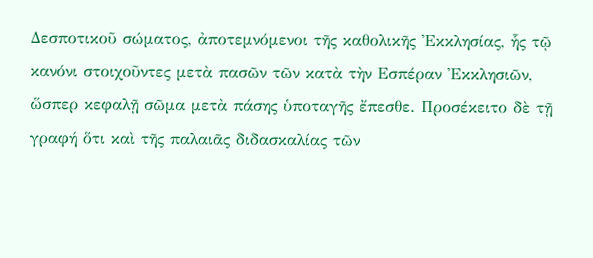Δεσποτικοῦ σώματος, ἀποτεμνόμενοι τῆς καθολικῆς Ἐκκλησίας, ἧς τῷ κανόνι στοιχοῦντες μετὰ πασῶν τῶν κατὰ τὴν Εσπέραν Ἐκκλησιῶν, ὥσπερ κεφαλῇ σῶμα μετὰ πάσης ὑποταγῆς ἔπεσθε. Προσέκειτο δὲ τῇ γραφή ὅτι καὶ τῆς παλαιᾶς διδασκαλίας τῶν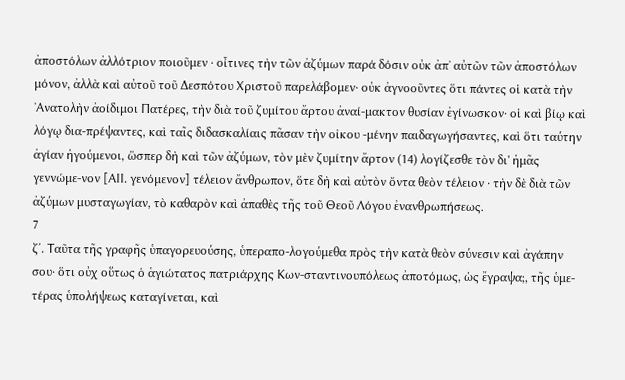ἀποστόλων ἀλλότριον ποιοῦμεν · οἶτινες τὴν τῶν ἀζύμων παρά δόσιν οὐκ ἀπ᾿ αὐτῶν τῶν ἀποστόλων μόνον, ἀλλὰ καὶ αὐτοῦ τοῦ Δεσπότου Χριστοῦ παρελάβομεν· οὐκ ἀγνοοῦντες ὅτι πάντες οἱ κατὰ τὴν ᾿Ανατολὴν ἀοίδιμοι Πατέρες, τὴν διὰ τοῦ ζυμίτου ἄρτου ἀναί-μακτον θυσίαν ἐγίνωσκον· οἱ καὶ βίῳ καὶ λόγῳ δια-πρέψαντες, καὶ ταῖς διδασκαλίαις πᾶσαν τὴν οἰκου -μένην παιδαγωγήσαντες, καὶ ὅτι ταύτην ἀγίαν ἡγούμενοι, ὥσπερ δὴ καὶ τῶν ἀζύμων, τὸν μὲν ζυμίτην ἄρτον (14) λογίζεσθε τὸν δι' ἡμᾶς γεννώμε-νον [ΑΙΙ. γενόμενον] τέλειον ἄνθρωπον, ὅτε δὴ καὶ αὐτὸν ὄντα θεὸν τέλειον · τὴν δὲ διὰ τῶν ἀζύμων μυσταγωγίαν, τὸ καθαρὸν καὶ ἀπαθὲς τῆς τοῦ Θεοῦ Λόγου ἐνανθρωπήσεως.
7
ζ΄. Ταῦτα τῆς γραφῆς ὑπαγορευούσης, ὑπεραπο-λογούμεθα πρὸς τὴν κατὰ θεὸν σύνεσιν καὶ ἀγάπην σου· ὅτι οὐχ οὕτως ὁ ἁγιώτατος πατριάρχης Κων-σταντινουπόλεως ἀποτόμως, ὡς ἔγραψα;, τῆς ὑμε-τέρας ὑπολήψεως καταγίνεται, καὶ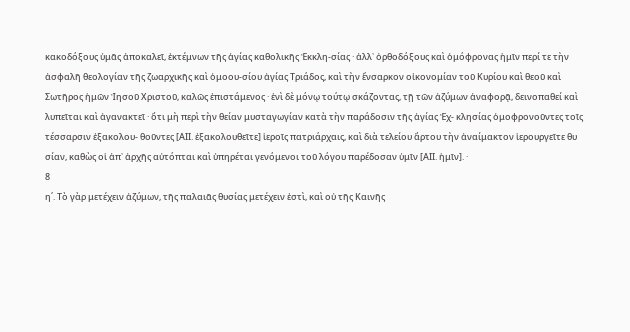κακοδόξους ὑμᾶς ἀποκαλεῖ, ἐκτέμνων τῆς ἁγίας καθολικῆς Ἐκκλη-σίας · ἀλλ᾿ ὀρθοδόξους καὶ ὁμόφρονας ἡμῖν περί τε τὴν ἀσφαλῆ θεολογίαν τῆς ζωαρχικῆς καὶ ὁμοου-σίου ἀγίας Τριάδος, καὶ τὴν ἕνσαρκον οἰκονομίαν τοῦ Κυρίου καὶ θεοῦ καὶ Σωτῆρος ἡμῶν Ἰησοῦ Χριστοῦ, καλῶς ἐπιστάμενος · ἑνὶ δὲ μόνῳ τούτῳ σκάζοντας, τῇ τῶν ἀζύμων ἀναφορᾷ, δεινοπαθεί καὶ λυπεῖται καὶ ἀγανακτεῖ · ὅτι μὴ περὶ τὴν θείαν μυσταγωγίαν κατὰ τὴν παράδοσιν τῆς ἁγίας Ἐχ- κλησίας ὁμοφρονοῦντες τοῖς τέσσαρσιν ἐξακολου- θοῦντες [ΑΙΙ. ἐξακολουθεῖτε] ἱεροῖς πατριάρχαις, καὶ διὰ τελείου ἄρτου τὴν ἀναίμακτον ἱερουργεῖτε θυ σίαν, καθὼς οἱ ἀπ᾿ ἀρχῆς αὐτόπται καὶ ὑπηρέται γενόμενοι τοῦ λόγου παρέδοσαν ὑμῖν [ΑΙΙ. ἡμῖν]. ·
8
η΄. Τὸ γὰρ μετέχειν ἀζύμων, τῆς παλαιᾶς θυσίας μετέχειν ἐστὶ, καὶ οὐ τῆς Καινῆς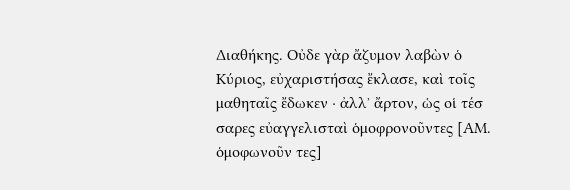Διαθήκης. Οὐδε γὰρ ἄζυμον λαβὼν ὁ Κύριος, εὐχαριστήσας ἔκλασε, καὶ τοῖς μαθηταῖς ἔδωκεν · ἀλλ᾽ ἄρτον, ὡς οἱ τέσ σαρες εὐαγγελισταὶ ὁμοφρονοῦντες [ΑΜ. ὁμοφωνοῦν τες]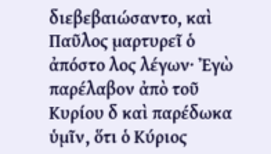διεβεβαιώσαντο, καὶ Παῦλος μαρτυρεῖ ὁ ἀπόστο λος λέγων· Ἐγὼ παρέλαβον ἀπὸ τοῦ Κυρίου δ καὶ παρέδωκα ὑμῖν, ὅτι ὁ Κύριος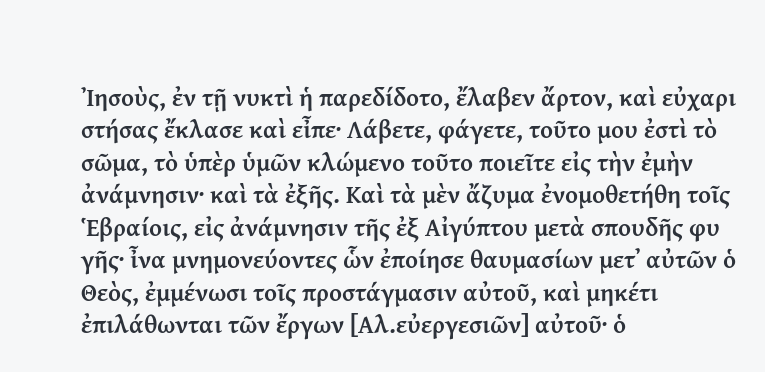Ἰησοὺς, ἐν τῇ νυκτὶ ἡ παρεδίδοτο, ἔλαβεν ἄρτον, καὶ εὐχαρι στήσας ἔκλασε καὶ εἶπε· Λάβετε, φάγετε, τοῦτο μου ἐστὶ τὸ σῶμα, τὸ ὑπὲρ ὑμῶν κλώμενο τοῦτο ποιεῖτε εἰς τὴν ἐμὴν ἀνάμνησιν· καὶ τὰ ἐξῆς. Καὶ τὰ μὲν ἄζυμα ἐνομοθετήθη τοῖς Ἑβραίοις, εἰς ἀνάμνησιν τῆς ἐξ Αἰγύπτου μετὰ σπουδῆς φυ γῆς· ἶνα μνημονεύοντες ὧν ἐποίησε θαυμασίων μετ᾿ αὐτῶν ὁ Θεὸς, ἐμμένωσι τοῖς προστάγμασιν αὐτοῦ, καὶ μηκέτι ἐπιλάθωνται τῶν ἔργων [Αλ.εὐεργεσιῶν] αὐτοῦ· ὁ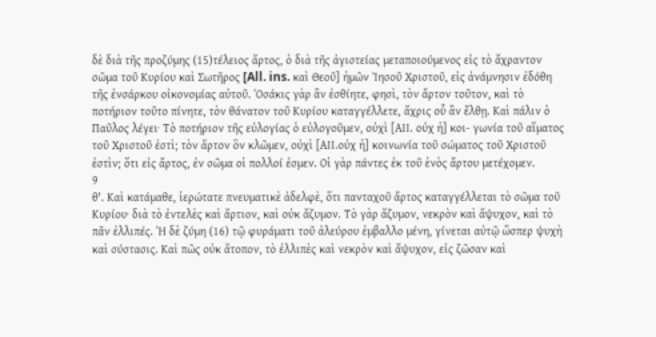δὲ διὰ τῆς προζύμης (15)τέλειος ἄρτος, ὁ διὰ τῆς ἀγιστείας μεταποιούμενος εἰς τὸ ἄχραντον σῶμα τοῦ Κυρίου καὶ Σωτῆρος [All. ins. καὶ Θεοῦ] ἡμῶν Ἰησοῦ Χριστοῦ, εἰς ἀνάμνησιν ἐδόθη τῆς ἐνσάρκου οἰκονομίας αὐτοῦ. Ὁσάκις γὰρ ἂν ἐσθίητε, φησὶ, τὸν ἄρτον τοῦτον, καὶ τὸ ποτήριον τοῦτο πίνητε, τὸν θάνατον τοῦ Κυρίου καταγγέλλετε, ἄχρις οὗ ἂν ἔλθῃ. Καὶ πάλιν ὁ Παῦλος λέγει· Τὸ ποτήριον τῆς εὐλογίας ὁ εὐλογοῦμεν, οὐχὶ [ΑΙΙ. οὐχ ἡ] κοι- γωνία τοῦ αἵματος τοῦ Χριστοῦ ἐστὶ; τὸν ἄρτον ὃν κλῶμεν, οὐχὶ [ΑΙΙ.οὐχ ἡ] κοινωνία τοῦ σώματος τοῦ Χριστοῦ ἐστὶν; ὅτι εἰς ἄρτος, ἐν σῶμα οἱ πολλοί ἐσμεν. Οἱ γὰρ πάντες ἐκ τοῦ ἑνὸς ἄρτου μετέχομεν.
9
θ'. Καὶ κατάμαθε, ἱερώτατε πνευματικὲ ἀδελφὲ, ὅτι πανταχοῦ ἄρτος καταγγέλλεται τὸ σῶμα τοῦ Κυρίου· διὰ τὸ ἐντελὲς καὶ ἄρτιον, καὶ οὐκ ἄζυμον. Τὸ γὰρ ἄζυμον, νεκρὸν καὶ ἄψυχον, καὶ τὸ πᾶν ἐλλιπές. Ἡ δὲ ζύμη (16) τῷ φυράματι τοῦ ἀλεύρου ἐμβαλλο μένη, γίνεται αὐτῷ ὥσπερ ψυχὴ καὶ σύστασις. Καὶ πῶς οὐκ ἄτοπον, τὸ ἐλλιπὲς καὶ νεκρὸν καὶ ἄψυχον, εἰς ζῶσαν καὶ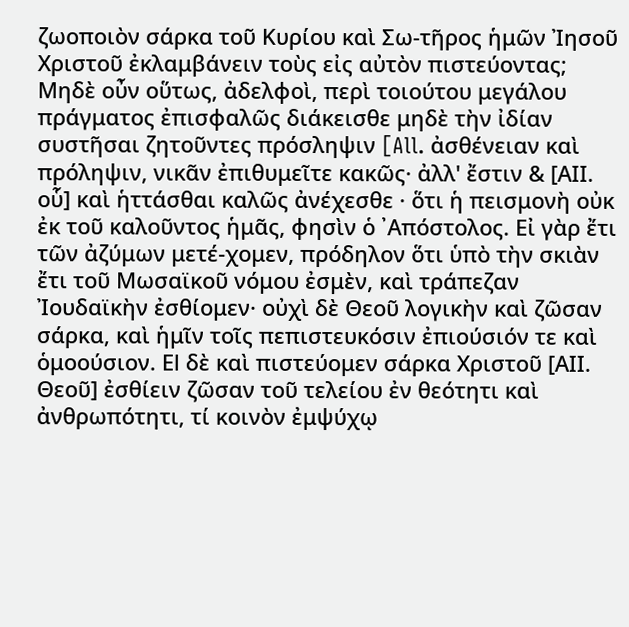ζωοποιὸν σάρκα τοῦ Κυρίου καὶ Σω-τῆρος ἡμῶν Ἰησοῦ Χριστοῦ ἐκλαμβάνειν τοὺς εἰς αὐτὸν πιστεύοντας; Μηδὲ οὖν οὕτως, ἀδελφοὶ, περὶ τοιούτου μεγάλου πράγματος ἐπισφαλῶς διάκεισθε μηδὲ τὴν ἰδίαν συστῆσαι ζητοῦντες πρόσληψιν [All. ἀσθένειαν καὶ πρόληψιν, νικᾶν ἐπιθυμεῖτε κακῶς· ἀλλ' ἔστιν & [ΑΙΙ. οὗ] καὶ ἡττάσθαι καλῶς ἀνέχεσθε · ὅτι ἡ πεισμονὴ οὐκ ἐκ τοῦ καλοῦντος ἡμᾶς, φησὶν ὁ ᾿Απόστολος. Εἰ γὰρ ἔτι τῶν ἀζύμων μετέ-χομεν, πρόδηλον ὅτι ὑπὸ τὴν σκιὰν ἔτι τοῦ Μωσαϊκοῦ νόμου ἐσμὲν, καὶ τράπεζαν Ἰουδαϊκὴν ἐσθίομεν· οὐχὶ δὲ Θεοῦ λογικὴν καὶ ζῶσαν σάρκα, καὶ ἡμῖν τοῖς πεπιστευκόσιν ἐπιούσιόν τε καὶ ὁμοούσιον. Εl δὲ καὶ πιστεύομεν σάρκα Χριστοῦ [ΑΙΙ. Θεοῦ] ἐσθίειν ζῶσαν τοῦ τελείου ἐν θεότητι καὶ ἀνθρωπότητι, τί κοινὸν ἐμψύχῳ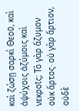καὶ ζώσῃ σαρκὶ Θεοῦ, καὶ ἀψύχοις ἀζύμοις καὶ νεκροῖς; Τὸ γὰρ ἄζυμον οὐκ ἄρτος· οὐ γὰρ ἄρτιον, οὐδὲ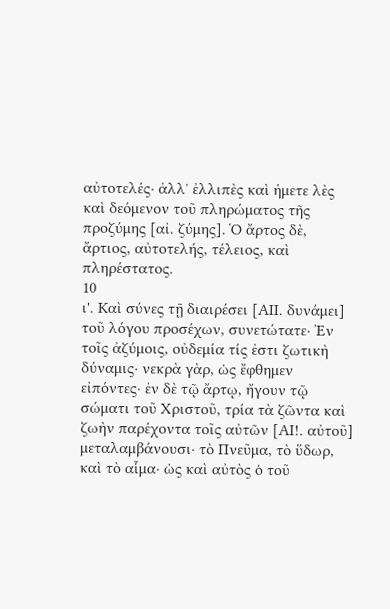αὐτοτελές· ἀλλ᾿ ἐλλιπὲς καὶ ἡμετε λὲς καὶ δεόμενον τοῦ πληρώματος τῆς προζύμης [αἰ. ζύμης]. Ὁ ἄρτος δὲ, ἄρτιος, αὐτοτελής, τέλειος, καὶ πληρέστατος.
10
ι'. Καὶ σύνες τῇ διαιρέσει [ΑΙΙ. δυνάμει] τοῦ λόγου προσέχων, συνετώτατε· Ἐν τοῖς ἀζύμοις, οὐδεμία τίς ἐστι ζωτικὴ δύναμις· νεκρὰ γὰρ, ὡς ἔφθημεν εἰπόντες· ἐν δὲ τῷ ἄρτῳ, ἤγουν τῷ σώματι τοῦ Χριστοῦ, τρία τὰ ζῶντα καὶ ζωὴν παρέχοντα τοῖς αὐτῶν [ΑΙ!. αὐτοῦ] μεταλαμβάνουσι· τὸ Πνεῦμα, τὸ ὕδωρ, καὶ τὸ αἷμα· ὡς καὶ αὐτὸς ὁ τοῦ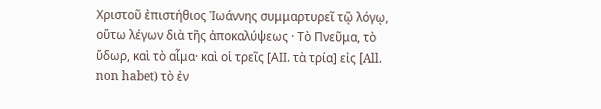Χριστοῦ ἐπιστήθιος Ἰωάννης συμμαρτυρεῖ τῷ λόγῳ, οὕτω λέγων διὰ τῆς ἀποκαλύψεως · Τὸ Πνεῦμα, τὸ ὕδωρ, καὶ τὸ αἷμα· καὶ οἱ τρεῖς [ΑΙΙ. τὰ τρία] εἰς [All. non habet) τὸ ἐν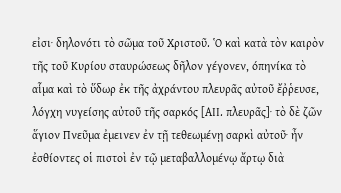εἰσι· δηλονότι τὸ σῶμα τοῦ Χριστοῦ. Ὁ καὶ κατὰ τὸν καιρὸν τῆς τοῦ Κυρίου σταυρώσεως δῆλον γέγονεν, όπηνίκα τὸ αἷμα καὶ τὸ ὕδωρ ἐκ τῆς ἀχράντου πλευρᾶς αὐτοῦ ἔῤῥευσε, λόγχη νυγείσης αὐτοῦ τῆς σαρκός [ΑΙΙ. πλευρᾶς]· τὸ δὲ ζῶν ἅγιον Πνεῦμα ἐμεινεν ἐν τῇ τεθεωμένῃ σαρκὶ αὐτοῦ· ἦν ἐσθίοντες οἱ πιστοὶ ἐν τῷ μεταβαλλομένῳ ἄρτῳ διὰ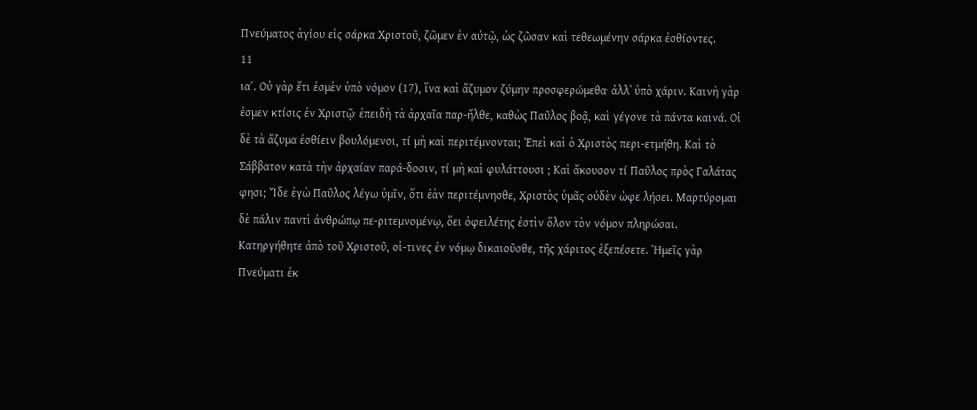Πνεύματος ἁγίου εἰς σάρκα Χριστοῦ, ζῶμεν ἐν αὐτῷ, ὡς ζῶσαν καὶ τεθεωμένην σάρκα ἐσθίοντες.
11
ια΄. Οὐ γὰρ ἔτι ἐσμὲν ὑπὸ νόμον (17), ἵνα καὶ ἄζυμον ζύμην προσφερώμεθα· ἀλλ᾽ ὑπὸ χάριν. Καινὴ γὰρ ἐσμεν κτίσις ἐν Χριστῷ· ἐπειδὴ τὰ ἀρχαῖα παρ-ἤλθε, καθὼς Παῦλος βοᾷ, καὶ γέγονε τὰ πάντα καινά. Οἱ δὲ τὰ ἄζυμα ἐσθίειν βουλόμενοι, τί μὴ καὶ περιτέμνονται; Ἐπεὶ καὶ ὁ Χριστὸς περι-ετμήθη. Καὶ τὸ Σάββατον κατὰ τὴν ἀρχαίαν παρά-δοσιν, τί μὴ καὶ φυλάττουσι ; Καὶ ἄκουσον τί Παῦλος πρὸς Γαλάτας φησι; Ἴδε ἐγὼ Παῦλος λέγω ὑμῖν, ὅτι ἐὰν περιτέμνησθε, Χριστὸς ὑμᾶς οὐδὲν ὠφε λήσει. Μαρτύρομαι δὲ πάλιν παντὶ ἀνθρώπῳ πε-ριτεμνομένῳ, ὅει ὀφειλέτης ἐστὶν ὅλον τὸν νόμον πληρώσαι. Κατηργήθητε ἀπὸ τοῦ Χριστοῦ, οἱ-τινες ἐν νόμῳ δικαιοῦσθε, τῆς χάριτος ἐξεπέσετε. Ἡμεῖς γὰρ Πνεύματι ἐκ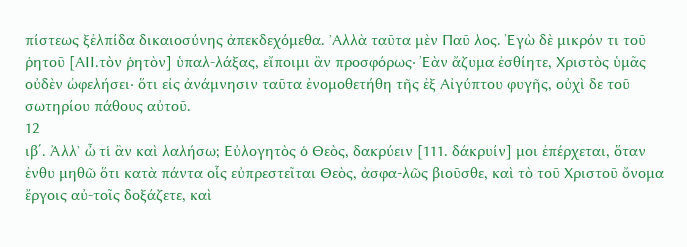πίστεως ξἐλπίδα δικαιοσύνης ἀπεκδεχόμεθα. ᾿Αλλὰ ταῦτα μὲν Παῦ λος. Ἐγὼ δὲ μικρόν τι τοῦ ῥητοῦ [ΑΙΙ.τὸν ῥητὸν] ὑπαλ-λάξας, εἴποιμι ἂν προσφόρως· Ἐὰν ἄζυμα ἐσθίητε, Χριστὸς ὑμᾶς οὐδὲν ὠφελήσει· ὅτι εἰς ἀνάμνησιν ταῦτα ἐνομοθετήθη τῆς ἐξ Αἰγύπτου φυγῆς, οὐχὶ δε τοῦ σωτηρίου πάθους αὐτοῦ.
12
ιβ΄. Ἀλλ᾽ ὦ τἱ ἂν καὶ λαλήσω; Εὐλογητὸς ὁ Θεὸς, δακρύειν [111. δάκρυίν] μοι ἐπέρχεται, ὅταν ἐνθυ μηθῶ ὅτι κατὰ πάντα οἷς εὐπρεστεῖται Θεὸς, ἀσφα-λῶς βιοῦσθε, καὶ τὸ τοῦ Χριστοῦ ὄνομα ἔργοις αὐ-τοῖς δοξάζετε, καὶ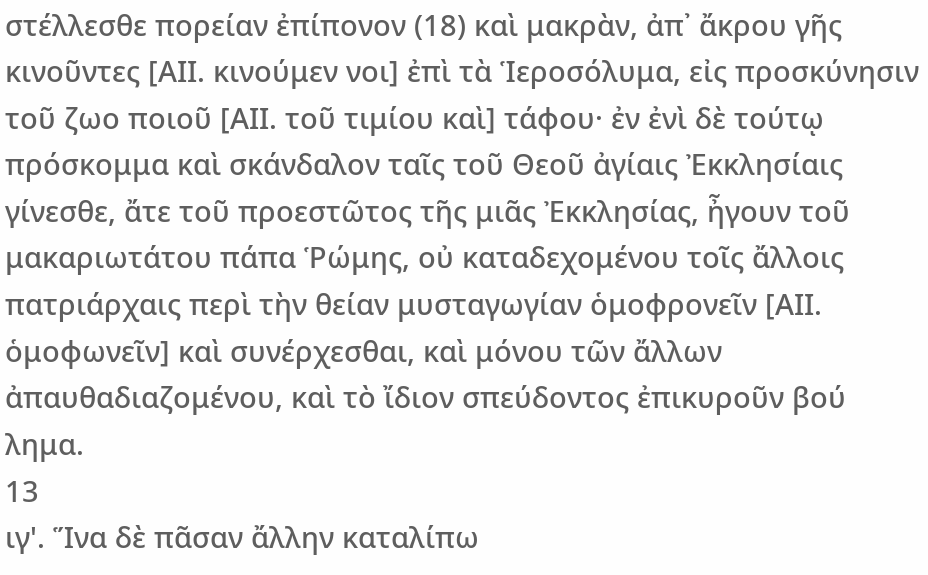στέλλεσθε πορείαν ἐπίπονον (18) καὶ μακρὰν, ἀπ᾿ ἄκρου γῆς κινοῦντες [ΑΙΙ. κινούμεν νοι] ἐπὶ τὰ Ἱεροσόλυμα, εἰς προσκύνησιν τοῦ ζωο ποιοῦ [ΑΙΙ. τοῦ τιμίου καὶ] τάφου· ἐν ἐνὶ δὲ τούτῳ πρόσκομμα καὶ σκάνδαλον ταῖς τοῦ Θεοῦ ἀγίαις Ἐκκλησίαις γίνεσθε, ἄτε τοῦ προεστῶτος τῆς μιᾶς Ἐκκλησίας, ἦγουν τοῦ μακαριωτάτου πάπα Ῥώμης, οὐ καταδεχομένου τοῖς ἄλλοις πατριάρχαις περὶ τὴν θείαν μυσταγωγίαν ὁμοφρονεῖν [ΑΙΙ. ὁμοφωνεῖν] καὶ συνέρχεσθαι, καὶ μόνου τῶν ἄλλων ἀπαυθαδιαζομένου, καὶ τὸ ἴδιον σπεύδοντος ἐπικυροῦν βού λημα.
13
ιγ'. Ἵνα δὲ πᾶσαν ἄλλην καταλίπω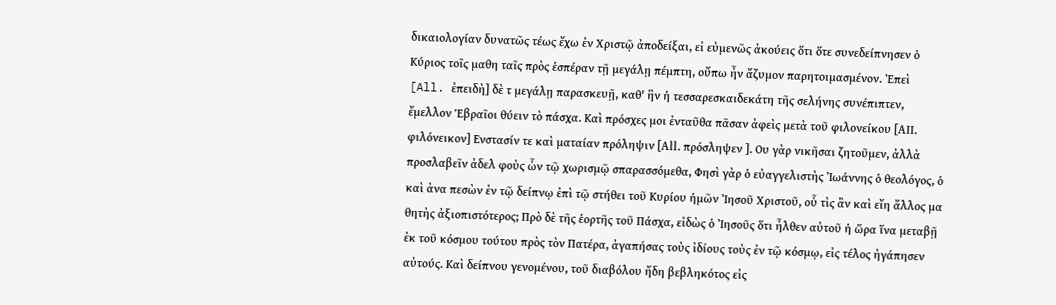δικαιολογίαν δυνατῶς τέως ἔχω ἐν Χριστῷ ἀποδείξαι, εἰ εὐμενῶς ἀκούεις ὅτι ὅτε συνεδείπνησεν ὁ Κύριος τοῖς μαθη ταῖς πρὸς ἑσπέραν τῇ μεγάλῃ πέμπτη, οὔπω ἦν ἄζυμον παρητοιμασμένον. Ἐπεὶ [All. ἐπειδὴ] δὲ τ μεγάλῃ παρασκευῇ, καθ' ἣν ἡ τεσσαρεσκαιδεκάτη τῆς σελήνης συνέπιπτεν, ἔμελλον Ἑβραῖοι θύειν τὸ πάσχα. Καὶ πρόσχες μοι ἐνταῦθα πᾶσαν ἀφεὶς μετὰ τοῦ φιλονείκου [ΑΙΙ. φιλόνεικον] Ενστασίν τε καὶ ματαίαν πρόληψιν [Αll. πρόσληψεν ]. Ου γὰρ νικῆσαι ζητοῦμεν, ἀλλὰ προσλαβεῖν ἀδελ φοὺς ὧν τῷ χωρισμῷ σπαρασσόμεθα, Φησὶ γὰρ ὁ εὐαγγελιστὴς Ἰωάννης ὁ θεολόγος, ὁ καὶ ἀνα πεσὼν ἐν τῷ δείπνῳ ἐπὶ τῷ στήθει τοῦ Κυρίου ἡμῶν Ἰησοῦ Χριστοῦ, οὗ τὶς ἂν καὶ εἴη ἄλλος μα θητὴς ἀξιοπιστότερος; Πρὸ δὲ τῆς ἑορτῆς τοῦ Πάσχα, εἰδὼς ὁ Ἰησοῦς ὅτι ἦλθεν αὐτοῦ ἡ ὥρα ἵνα μεταβῇ ἐκ τοῦ κόσμου τούτου πρὸς τὸν Πατέρα, ἀγαπήσας τοὺς ἰδίους τοὺς ἐν τῷ κόσμῳ, εἰς τέλος ἠγάπησεν αὐτούς. Καὶ δείπνου γενομένου, τοῦ διαβόλου ἤδη βεβληκότος εἰς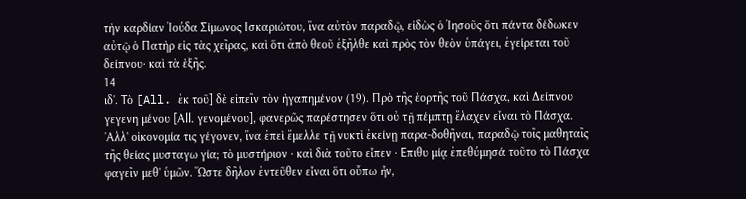τὴν καρδίαν Ἰούδα Σίμωνος Ισκαριώτου, ἵνα αὐτὸν παραδῷ, εἰδὼς ὁ Ἰησοῦς ὅτι πάντα δέδωκεν αὐτῷ ὁ Πατὴρ εἰς τὰς χεῖρας, καὶ ὅτι ἀπὸ θεοῦ ἐξῆλθε καὶ πρὸς τὸν θεὸν ὑπάγει, ἐγείρεται τοῦ δείπνου· καὶ τὰ ἑξῆς.
14
ιδ'. Τὸ [All. ἐκ τοῦ] δὲ εἰπεῖν τὸν ἡγαπημένον (19). Πρὸ τῆς ἑορτῆς τοῦ Πάσχα, καὶ Δείπνου γεγενη μένου [Αll. γενομένου], φανερῶς παρέστησεν ὅτι οὐ τῇ πέμπτῃ ἔλαχεν εἶναι τὸ Πάσχα. ᾿Αλλ' οἰκονομία τις γέγονεν, ἵνα ἐπεὶ ἔμελλε τῇ νυκτὶ ἐκείνῃ παρα-δοθῆναι, παραδῷ τοῖς μαθηταῖς τῆς θείας μυσταγω γία; τὸ μυστήριον · καὶ διὰ τοῦτο εἶπεν · Επιθυ μίᾳ ἐπεθύμησά τοῦτο τὸ Πάσχα φαγεῖν μεθ' ὑμῶν. Ὥστε δῆλον ἐντεῦθεν εἶναι ὅτι οὔπω ἦν,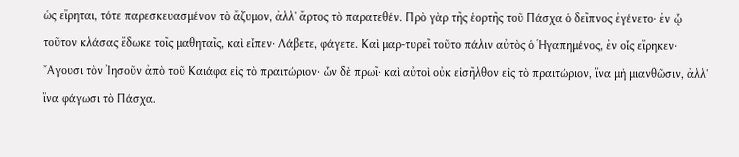ὡς εἴρηται, τότε παρεσκευασμένον τὸ ἄζυμον, ἀλλ' ἄρτος τὸ παρατεθέν. Πρὸ γὰρ τῆς ἑορτῆς τοῦ Πάσχα ὁ δεῖπνος ἐγένετο· ἐν ᾧ τοῦτον κλάσας ἔδωκε τοῖς μαθηταῖς, καὶ εἶπεν· Λάβετε, φάγετε. Καὶ μαρ-τυρεῖ τοῦτο πάλιν αὐτὸς ὁ Ἡγαπημένος, ἐν οἷς εἴρηκεν· ῎Αγουσι τὸν Ἰησοῦν ἀπὸ τοῦ Καιάφα εἰς τὸ πραιτώριον· ὧν δὲ πρωῖ· καὶ αὐτοὶ οὐκ εἰσῆλθον εἰς τὸ πραιτώριον, ἵνα μὴ μιανθῶσιν, ἀλλ' ἵνα φάγωσι τὸ Πάσχα.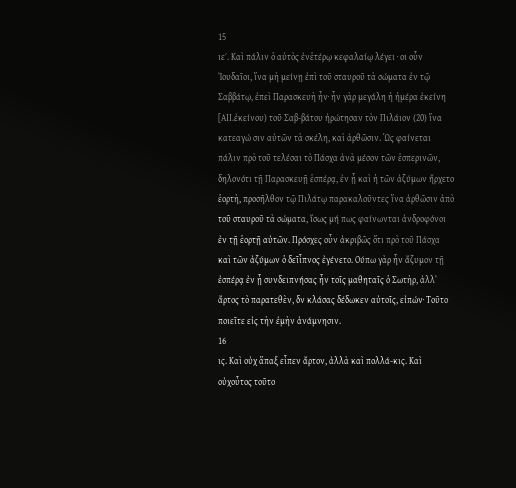15
ιε΄. Καὶ πάλιν ὁ αὐτὸς ἐνἑτέρῳ κεφαλαίῳ λέγει · οι οὖν Ἰουδαῖοι, ἵνα μὴ μείνῃ ἐπὶ τοῦ σταυροῦ τὰ σώματα ἐν τῷ Σαββάτῳ, ἐπεὶ Παρασκευὴ ἦν· ἦν γὰρ μεγάλη ἡ ἡμέρα ἐκείνη [ΑΙΙ.ἐκείνου) τοῦ Σαβ-βάτου ἠρώτησαν τὸν Πιλάιον (20) ἵνα κατεαγώ σιν αὐτῶν τὰ σκέλη, καὶ ἀρθῶσιν. Ὡς φαίνεται πάλιν πρὸ τοῦ τελέσαι τὸ Πάσχα ἀνὰ μέσον τῶν ἑσπερινῶν, δηλονότι τῇ Παρασκευῇ ἑσπέρᾳ, ἐν ᾗ καὶ ἡ τῶν ἀζύμων ἤρχετο ἑορτὴ, προσῆλθον τῷ Πιλάτῳ παρακαλοῦντες ἵνα ἀρθῶσιν ἀπὸ τοῦ σταυροῦ τὰ σώματα, ἴσως μή πως φαίνωνται ἀνδροφόνοι ἐν τῇ ἑορτῇ αὐτῶν. Πρόσχες οὖν ἀκριβῶς ὅτι πρὸ τοῦ Πάσχα καὶ τῶν ἀζύμων ὁ δεῖἶπνος ἐγένετο. Ούπω γὰρ ἦν ἄζυμον τῇ ἐσπέρᾳ ἐν ᾗ συνδειπνήσας ἦν τοῖς μαθηταῖς ὁ Σωτὴρ, ἀλλ᾽ ἄρτος τὸ παρατεθὲν, δν κλάσας δέδωκεν αὐτοῖς, εἰπών· Τοῦτο ποιεῖτε εἰς τὴν ἐμὴν ἀνάμνησιν.
16
ις. Καὶ οὐχ ἅπαξ εἶπεν ἄρτον, ἀλλὰ καὶ πολλά-κις. Καὶ οὐχοὗτος τοῦτο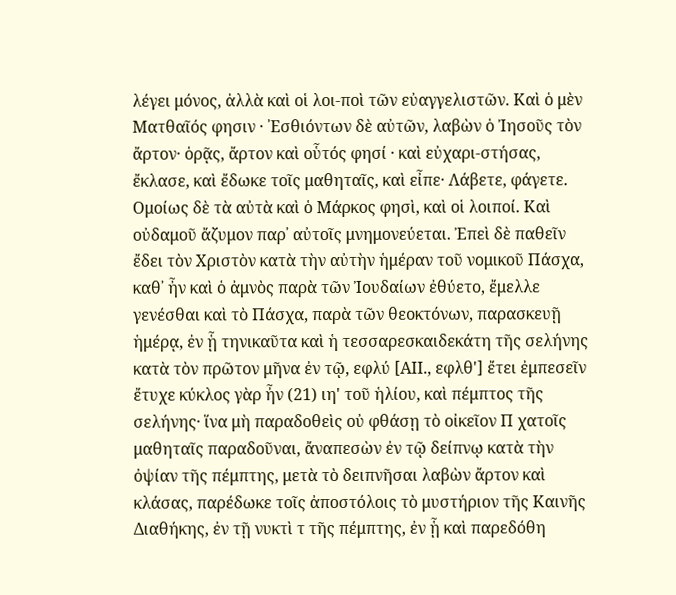λέγει μόνος, ἀλλὰ καὶ οἱ λοι-ποὶ τῶν εὐαγγελιστῶν. Καὶ ὁ μὲν Ματθαῖός φησιν · ᾿Εσθιόντων δὲ αὐτῶν, λαβὼν ὁ Ἰησοῦς τὸν ἄρτον· ὁρᾷς, ἄρτον καὶ οὗτός φησί · καὶ εὐχαρι-στήσας, ἔκλασε, καὶ ἔδωκε τοῖς μαθηταῖς, καὶ εἶπε· Λάβετε, φάγετε. Ομοίως δὲ τὰ αὐτὰ καὶ ὁ Μάρκος φησὶ, καὶ οἱ λοιποί. Καὶ οὐδαμοῦ ἄζυμον παρ᾿ αὐτοῖς μνημονεύεται. Ἐπεὶ δὲ παθεῖν ἔδει τὸν Χριστὸν κατὰ τὴν αὐτὴν ἡμέραν τοῦ νομικοῦ Πάσχα, καθ᾽ ἦν καὶ ὁ ἀμνὸς παρὰ τῶν Ἰουδαίων ἐθύετο, ἔμελλε γενέσθαι καὶ τὸ Πάσχα, παρὰ τῶν θεοκτόνων, παρασκευῇ ἡμέρᾳ, ἐν ᾗ τηνικαῦτα καὶ ἡ τεσσαρεσκαιδεκάτη τῆς σελήνης κατὰ τὸν πρῶτον μῆνα ἐν τῷ, εφλύ [ΑΙΙ., εφλθ'] ἔτει ἐμπεσεῖν ἔτυχε κύκλος γὰρ ἦν (21) ιη' τοῦ ἡλίου, καὶ πέμπτος τῆς σελήνης· ἵνα μὴ παραδοθεὶς οὐ φθάσῃ τὸ οἰκεῖον Π χατοῖς μαθηταῖς παραδοῦναι, ἄναπεσὼν ἐν τῷ δείπνῳ κατὰ τὴν ὀψίαν τῆς πέμπτης, μετὰ τὸ δειπνῆσαι λαβὼν ἄρτον καὶ κλάσας, παρέδωκε τοῖς ἀποστόλοις τὸ μυστήριον τῆς Καινῆς Διαθήκης, ἐν τῇ νυκτὶ τ τῆς πέμπτης, ἐν ᾗ καὶ παρεδόθη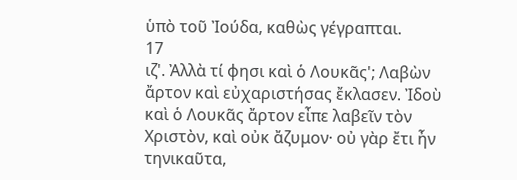ὑπὸ τοῦ Ἰούδα, καθὼς γέγραπται.
17
ιζ'. Ἀλλὰ τί φησι καὶ ὁ Λουκᾶς'; Λαβὼν ἄρτον καὶ εὐχαριστήσας ἔκλασεν. Ἰδοὺ καὶ ὁ Λουκᾶς ἄρτον εἶπε λαβεῖν τὸν Χριστὸν, καὶ οὐκ ἄζυμον· οὐ γὰρ ἔτι ἦν τηνικαῦτα,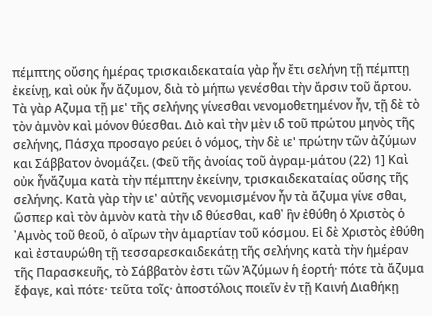πέμπτης οὔσης ἡμέρας τρισκαιδεκαταία γὰρ ἦν ἔτι σελήνη τῇ πέμπτῃ ἐκείνῃ, καὶ οὐκ ἦν ἄζυμον, διὰ τὸ μήπω γενέσθαι τὴν ἄρσιν τοῦ ἄρτου. Τὰ γὰρ Αζυμα τῇ με' τῆς σελήνης γίνεσθαι νενομοθετημένον ἦν, τῇ δὲ τὸ τὸν ἀμνὸν καὶ μόνον θύεσθαι. Διὸ καὶ τὴν μὲν ιδ τοῦ πρώτου μηνὸς τῆς σελήνης, Πάσχα προσαγο ρεύει ὁ νόμος, τὴν δὲ ιε' πρώτην τῶν ἀζύμων και Σάββατον ὀνομάζει. (Φεῦ τῆς ἀνοίας τοῦ ἀγραμ-μάτου (22) 1] Καὶ οὐκ ἦνἄζυμα κατὰ τὴν πέμπτην ἐκείνην, τρισκαιδεκαταίας οὔσης τῆς σελήνης. Κατὰ γὰρ τὴν ιε' αὐτῆς νενομισμένον ἦν τὰ ἄζυμα γίνε σθαι, ὥσπερ καὶ τὸν ἀμνὸν κατὰ τὴν ιδ θύεσθαι, καθ᾿ ἣν ἐθύθη ὁ Χριστὸς ὁ ᾿Αμνὸς τοῦ θεοῦ, ὁ αἴρων τὴν ἁμαρτίαν τοῦ κόσμου. Εἰ δὲ Χριστὸς ἐθύθη καὶ ἐσταυρώθη τῇ τεσσαρεσκαιδεκάτῃ τῆς σελήνης κατὰ τὴν ἡμέραν τῆς Παρασκευῆς, τὸ Σάββατὸν ἐστι τῶν Ἀζύμων ἡ ἑορτή· πότε τὰ ἄζυμα ἔφαγε, καὶ πότε· τεῦτα τοῖς· ἀποστόλοις ποιεῖν ἐν τῇ Καινή Διαθήκῃ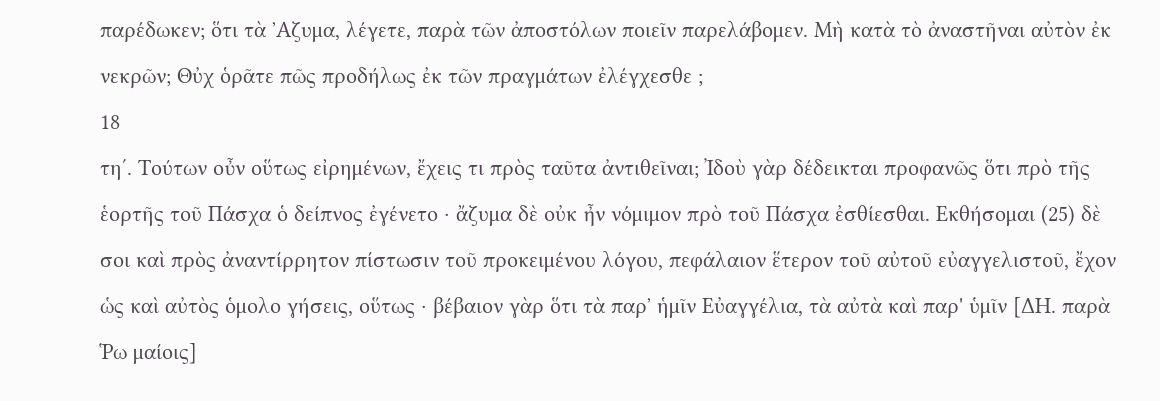παρέδωκεν; ὅτι τὰ ᾿Αζυμα, λέγετε, παρὰ τῶν ἀποστόλων ποιεῖν παρελάβομεν. Μὴ κατὰ τὸ ἀναστῆναι αὐτὸν ἐκ νεκρῶν; Θὐχ ὁρᾶτε πῶς προδήλως ἐκ τῶν πραγμάτων ἐλέγχεσθε ;
18
τη΄. Τούτων οὖν οὕτως εἰρημένων, ἔχεις τι πρὸς ταῦτα ἀντιθεῖναι; Ἰδοὺ γὰρ δέδεικται προφανῶς ὅτι πρὸ τῆς ἑορτῆς τοῦ Πάσχα ὁ δείπνος ἐγένετο · ἄζυμα δὲ οὐκ ἦν νόμιμον πρὸ τοῦ Πάσχα ἐσθίεσθαι. Εκθήσομαι (25) δὲ σοι καὶ πρὸς ἀναντίρρητον πίστωσιν τοῦ προκειμένου λόγου, πεφάλαιον ἕτερον τοῦ αὐτοῦ εὐαγγελιστοῦ, ἔχον ὡς καὶ αὐτὸς ὁμολο γήσεις, οὕτως · βέβαιον γὰρ ὅτι τὰ παρ᾿ ἡμῖν Εὐαγγέλια, τὰ αὐτὰ καὶ παρ' ὑμῖν [ΔΗ. παρὰ Ῥω μαίοις]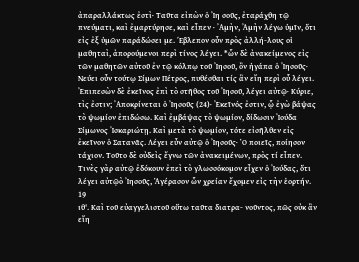ἀπαραλλάκτως ἐστὶ· Ταῦτα εἰπὼν ὁ Ἰη σοῦς, ἐταράχθη τῷ πνεύματι, καὶ ἐμαρτύρησε, καὶ εἶπεν · ᾿Αμὴν, Ἀμὴν λέγω ὑμῖν, ὅτι εἰς ἐξ ὑμῶν παράδώσει με. Έβλεπον οὖν πρὸς ἀλλή-λους οἱ μαθηταὶ, ἀπορούμενοι περὶ τίνος λέγει. *ὧν δὲ ἀνακείμενος εἰς τῶν μαθητῶν αὐτοῦ ἐν τῷ κόλπῳ τοῦ Ἰησοῦ, ὂν ἡγάπα ὁ Ἰησοῦς· Νεύει οὖν τούτῳ Σίμων Πέτρος, πυθέσθαι τίς ἂν εἴη περὶ οὗ λέγει. Ἐπιπεσὼν δὲ ἐκεῖνος ἐπὶ τὸ στῆθος τοῦ Ἰησοῦ, λέγει αὐτῷ· Κύριε, τὶς ἐστιν; ᾿Αποκρίνεται ὁ Ἰησοῦς (24)· Ἐκεῖνός ἐστιν, ᾧ ἐγὼ βάψας τὸ ψωμίον ἐπιδώσω. Καὶ ἐμβάψας τὸ ψωμίον, δίδωσιν Ἰούδα Σίμωνος Ἰσκαριώτῃ. Καὶ μετὰ τὸ ψωμίον, τότε εἰσῆλθεν εἰς ἐκεῖνον ὁ Σατανᾶς. Λέγει εὖν αὐτῷ ὁ Ἰησοῦς· ῾Ο ποιεῖς, ποίησον τάχιον. Τοῦτο δὲ οὐδεὶς ἔγνω τῶν ἀνακειμένων, πρὸς τί εἶπεν. Τινὲς γὰρ αὐτῷ ἐδόκουν ἐπεὶ τὸ γλωσσόκομον εἶχεν ὁ Ἰούδας, ὅτι λέγει αὐτῷὸ Ἰησοῦς, Ἁγέρασον ὧν χρείαν ἔχομεν εἰς τὴν ἑορτήν.
19
ιθ'. Καὶ τοῦ εὐαγγελιστοῦ οὕτω ταῦτα διατρα- νοῦντος, πῶς οὐκ ἂν εἴη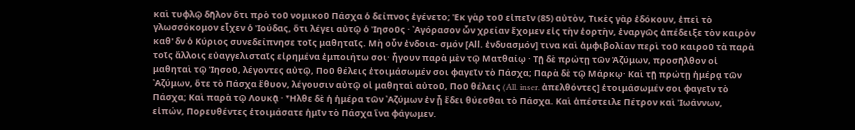καὶ τυφλῷ δῆλον ὅτι πρὸ τοῦ νομικοῦ Πάσχα ὁ δείπνος ἐγένετο; Ἐκ γὰρ τοῦ εἰπεῖν (85) αὐτὸν, Τικὲς γὰρ ἐδόκουν, ἐπεὶ τὸ γλωσσόκομον εἶχεν ὁ Ἰούδας, ὅτι λέγει αὐτῷ ὁ Ἰησοῦς · ᾿Αγόρασον ὧν χρείαν ἔχομεν εἰς τὴν ἑορτὴν, ἐναργῶς ἀπέδειξε τὸν καιρὸν καθ' δν ὁ Κύριος συνεδείπνησε τοῖς μαθηταῖς. Μὴ οὖν ἐνδοια- σμόν [Αll. ἐνδυασμόν] τινα καὶ ἀμφιβολίαν περὶ τοῦ καιροῦ τὰ παρὰ τοῖς ἄλλοις εὐαγγελισταῖς εἰρημένα ἐμποιήτω σοι· ἦγουν παρὰ μὲν τῷ Ματθαίῳ · Τῇ δὲ πρώτῃ τῶν Ἀζύμων, προσῆλθον οἱ μαθηταὶ τῷ Ἰησοῦ, λέγοντες αὐτῷ, Ποῦ θέλεις ἑτοιμάσωμέν σοι φαγεῖν τὸ Πάσχα; Παρὰ δὲ τῷ Μάρκῳ· Καὶ τῇ πρώτῃ ἡμέρᾳ τῶν ᾿Αζύμων, ὅτε τὸ Πάσχα ἔθυον, λέγουσιν αὐτῷ οἱ μαθηταὶ αὐτοῦ, Ποῦ θέλεις (All. inser. ἀπελθόντες] ἑτοιμάσωμέν σοι φαγεῖν τὸ Πάσχα; Καὶ παρὰ τῷ Λουκᾷ · Ἦλθε δὲ ἡ ἡμέρα τῶν ᾿Αζύμων ἐν ᾗ ἔδει θύεσθαι τὸ Πάσχα. Καὶ ἀπέστειλε Πέτρον καὶ Ἰωάννων, εἰπών, Πορευθέντες ἑτοιμάσατε ἡμῖν τὸ Πάσχα ἵνα φάγωμεν.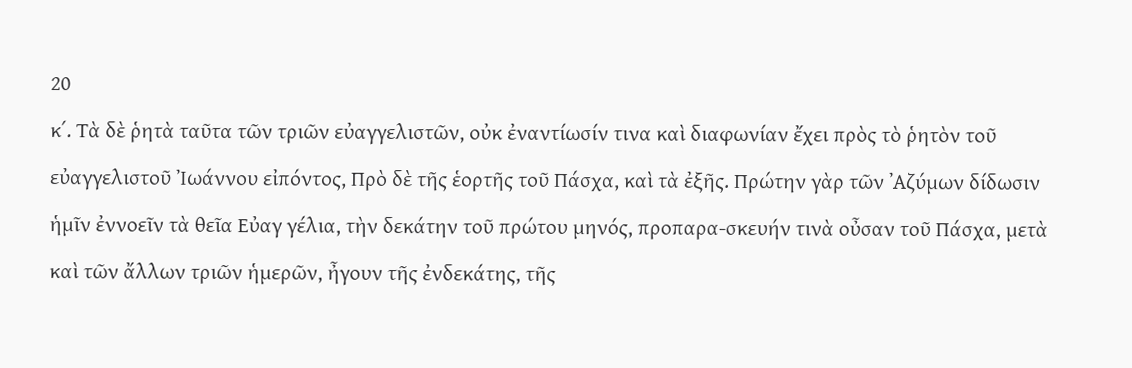20
κ΄. Τὰ δὲ ῥητὰ ταῦτα τῶν τριῶν εὐαγγελιστῶν, οὐκ ἐναντίωσίν τινα καὶ διαφωνίαν ἔχει πρὸς τὸ ῥητὸν τοῦ εὐαγγελιστοῦ Ἰωάννου εἰπόντος, Πρὸ δὲ τῆς ἑορτῆς τοῦ Πάσχα, καὶ τὰ ἐξῆς. Πρώτην γὰρ τῶν ᾿Αζύμων δίδωσιν ἡμῖν ἐννοεῖν τὰ θεῖα Εὐαγ γέλια, τὴν δεκάτην τοῦ πρώτου μηνός, προπαρα-σκευήν τινὰ οὖσαν τοῦ Πάσχα, μετὰ καὶ τῶν ἄλλων τριῶν ἡμερῶν, ἦγουν τῆς ἐνδεκάτης, τῆς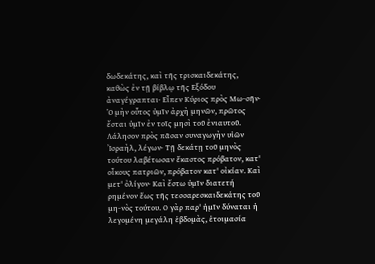δωδεκάτης, καὶ τῆς τρισκαιδεκάτης, καθὼς ἐν τῇ βίβλῳ τῆς Εξόδου ἀναγέγραπται· Εἶπεν Κύριος πρὸς Μω-σῆν· Ὁ μὴν οὗτος ὑμῖν ἀρχὴ μηνῶν, πρῶτος ἔσται ὑμῖν ἐν τοῖς μησὶ τοῦ ἐνιαυτοῦ. Λάλησον πρὸς πᾶσαν συναγωγὴν υἱῶν Ἰσραὴλ, λέγων· Τῇ δεκάτῃ τοῦ μηνὸς τούτου λαβέτωσαν ἕκαστος πρόβατον, κατ' οἶκους πατριῶν, πρόβατον κατ' οἰκίαν. Καὶ μετ' ὀλίγον· Καὶ ἔστω ὑμῖν διατετή ρημένον ἕως τῆς τεσσαρεσκαιδεκάτης τοῦ μη-νὸς τούτου. Ο γὰρ παρ' ἡμῖν δύναται ἡ λεγομένη μεγάλη ἑβδομὰς, ἑτοιμασία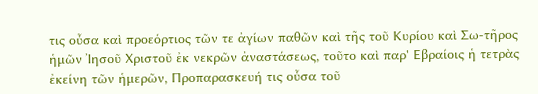τις οὖσα καὶ προεόρτιος τῶν τε ἀγίων παθῶν καὶ τῆς τοῦ Κυρίου καὶ Σω-τῆρος ἡμῶν Ἰησοῦ Χριστοῦ ἐκ νεκρῶν ἀναστάσεως, τοῦτο καὶ παρ' Εβραίοις ἡ τετρὰς ἐκείνη τῶν ἡμερῶν, Προπαρασκευή τις οὖσα τοῦ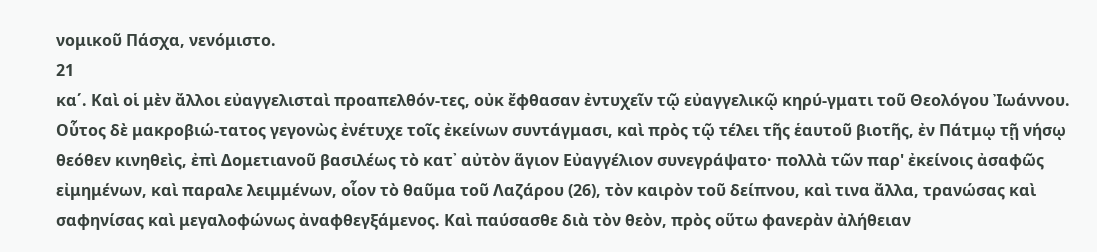νομικοῦ Πάσχα, νενόμιστο.
21
κα΄. Καὶ οἱ μὲν ἄλλοι εὐαγγελισταὶ προαπελθόν-τες, οὐκ ἔφθασαν ἐντυχεῖν τῷ εὐαγγελικῷ κηρύ-γματι τοῦ Θεολόγου Ἰωάννου. Οὗτος δὲ μακροβιώ-τατος γεγονὼς ἐνέτυχε τοῖς ἐκείνων συντάγμασι, καὶ πρὸς τῷ τέλει τῆς ἑαυτοῦ βιοτῆς, ἐν Πάτμῳ τῇ νήσῳ θεόθεν κινηθεὶς, ἐπὶ Δομετιανοῦ βασιλέως τὸ κατ᾿ αὐτὸν ἅγιον Εὐαγγέλιον συνεγράψατο· πολλὰ τῶν παρ' ἐκείνοις ἀσαφῶς εἰμημένων, καὶ παραλε λειμμένων, οἷον τὸ θαῦμα τοῦ Λαζάρου (26), τὸν καιρὸν τοῦ δείπνου, καὶ τινα ἄλλα, τρανώσας καὶ σαφηνίσας καὶ μεγαλοφώνως ἀναφθεγξάμενος. Καὶ παύσασθε διὰ τὸν θεὸν, πρὸς οὕτω φανερὰν ἀλήθειαν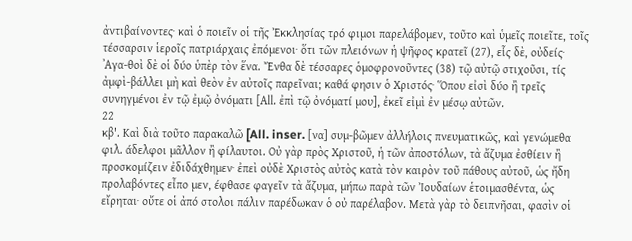ἀντιβαίνοντες· καὶ ὁ ποιεῖν οἱ τῆς Ἐκκλησίας τρό φιμοι παρελάβομεν, τοῦτο καὶ ὑμεῖς ποιεῖτε, τοῖς τέσσαρσιν ἱεροῖς πατριάρχαις ἐπόμενοι· ὅτι τῶν πλειόνων ἡ ψῆφος κρατεῖ (27), εἷς δὲ, οὐδείς· ᾿Αγα-θοὶ δὲ οἱ δύο ὑπὲρ τὸν ἕνα. Ἔνθα δὲ τέσσαρες ὁμοφρονοῦντες (38) τῷ αὐτῷ στιχοῦσι, τίς ἀμφὶ-βάλλει μὴ καὶ θεὸν ἐν αὐτοῖς παρεῖναι; καθά φησιν ὁ Χριστός· Ὅπου εἰσὶ δύο ἢ τρεῖς συνηγμένοι ἐν τῷ ἐμῷ ὀνόματι [Αll. ἐπὶ τῷ ὀνόματί μου], ἐκεῖ εἰμὶ ἐν μέσῳ αὐτῶν.
22
κβ'. Καὶ διὰ τοῦτο παρακαλῶ [All. inser. [να] συμ-βῶμεν ἀλλήλοις πνευματικῶς, καὶ γενώμεθα φιλ. άδελφοι μᾶλλον ἢ φίλαυτοι. Οὐ γὰρ πρὸς Χριστοῦ, ἡ τῶν ἀποστόλων, τὰ ἄζυμα ἐσθίειν ἢ προσκομίζειν ἐδιδάχθημεν· ἐπεὶ οὐδὲ Χριστὸς αὐτὸς κατὰ τὸν καιρὸν τοῦ πάθους αὐτοῦ, ὡς ἤδη προλαβόντες εἶπο μεν, έφθασε φαγεῖν τὰ ἄζυμα, μήπω παρὰ τῶν Ἰουδαίων ἑτοιμασθέντα, ὡς εἴρηται· οὔτε οἱ ἀπό στολοι πάλιν παρέδωκαν ὁ οὐ παρέλαβον. Μετὰ γὰρ τὸ δειπνῆσαι, φασὶν οἱ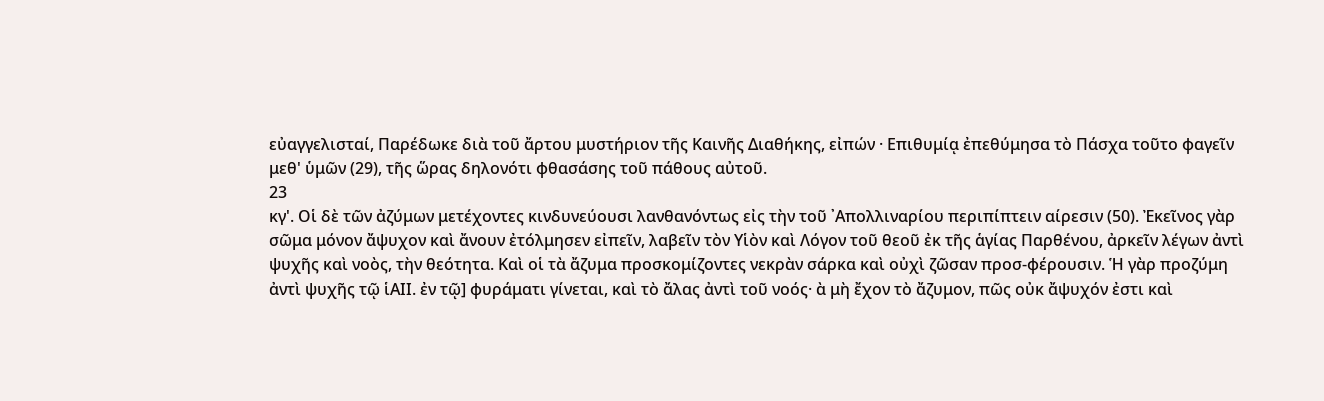εὐαγγελισταί, Παρέδωκε διὰ τοῦ ἄρτου μυστήριον τῆς Καινῆς Διαθήκης, εἰπών · Επιθυμίᾳ ἐπεθύμησα τὸ Πάσχα τοῦτο φαγεῖν μεθ' ὑμῶν (29), τῆς ὥρας δηλονότι φθασάσης τοῦ πάθους αὐτοῦ.
23
κγ'. Οἱ δὲ τῶν ἀζύμων μετέχοντες κινδυνεύουσι λανθανόντως εἰς τὴν τοῦ ᾿Απολλιναρίου περιπίπτειν αίρεσιν (50). Ἐκεῖνος γὰρ σῶμα μόνον ἄψυχον καὶ ἄνουν ἐτόλμησεν εἰπεῖν, λαβεῖν τὸν Υἱὸν καὶ Λόγον τοῦ θεοῦ ἐκ τῆς ἁγίας Παρθένου, ἀρκεῖν λέγων ἀντὶ ψυχῆς καὶ νοὸς, τὴν θεότητα. Καὶ οἱ τὰ ἄζυμα προσκομίζοντες νεκρὰν σάρκα καὶ οὐχὶ ζῶσαν προσ-φέρουσιν. Ἡ γὰρ προζύμη ἀντὶ ψυχῆς τῷ ἱΑΙΙ. ἐν τῷ] φυράματι γίνεται, καὶ τὸ ἄλας ἀντὶ τοῦ νοός· ὰ μὴ ἔχον τὸ ἄζυμον, πῶς οὐκ ἄψυχόν ἐστι καὶ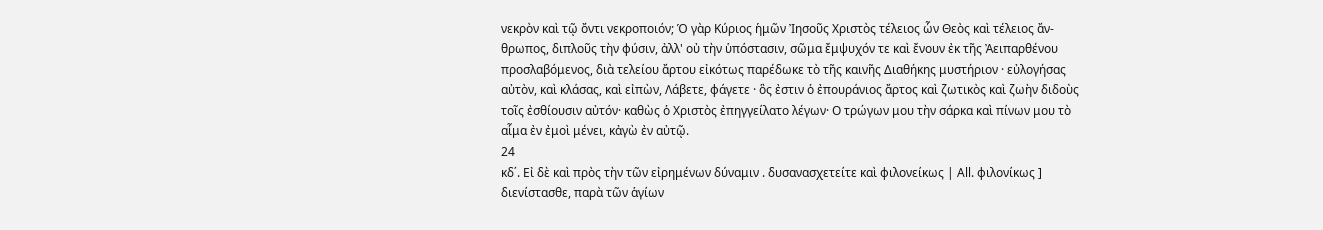νεκρὸν καὶ τῷ ὄντι νεκροποιόν; Ὁ γὰρ Κύριος ἡμῶν Ἰησοῦς Χριστὸς τέλειος ὧν Θεὸς καὶ τέλειος ἄν-θρωπος, διπλοῦς τὴν φύσιν, ἀλλ' οὐ τὴν ὑπόστασιν, σῶμα ἔμψυχόν τε καὶ ἔνουν ἐκ τῆς Ἀειπαρθένου προσλαβόμενος, διὰ τελείου ἄρτου εἰκότως παρέδωκε τὸ τῆς καινῆς Διαθήκης μυστήριον · εὐλογήσας αὐτὸν, καὶ κλάσας, καὶ εἰπὼν, Λάβετε, φάγετε · ὃς ἐστιν ὁ ἐπουράνιος ἄρτος καὶ ζωτικὸς καὶ ζωὴν διδοὺς τοῖς ἐσθίουσιν αὐτόν· καθὼς ὁ Χριστὸς ἐπηγγείλατο λέγων· Ο τρώγων μου τὴν σάρκα καὶ πίνων μου τὸ αἷμα ἐν ἐμοὶ μένει, κἀγὼ ἐν αὐτῷ.
24
κδ΄. Εἰ δὲ καὶ πρὸς τὴν τῶν εἰρημένων δύναμιν . δυσανασχετείτε καὶ φιλονείκως | Αll. φιλονίκως ] διενίστασθε, παρὰ τῶν ἁγίων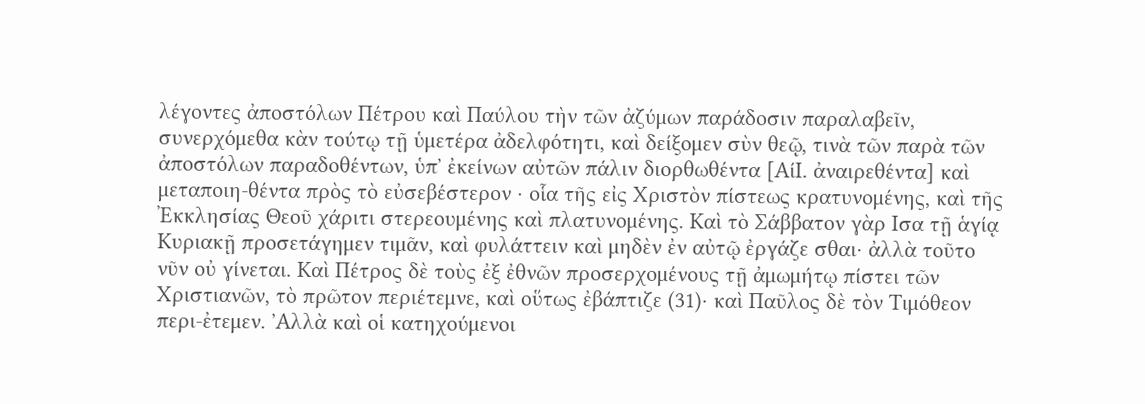λέγοντες ἀποστόλων Πέτρου καὶ Παύλου τὴν τῶν ἀζύμων παράδοσιν παραλαβεῖν, συνερχόμεθα κὰν τούτῳ τῇ ὑμετέρα ἀδελφότητι, καὶ δείξομεν σὺν θεῷ, τινὰ τῶν παρὰ τῶν ἀποστόλων παραδοθέντων, ὑπ᾿ ἐκείνων αὐτῶν πάλιν διορθωθέντα [ΑίΙ. ἀναιρεθέντα] καὶ μεταποιη-θέντα πρὸς τὸ εὐσεβέστερον · οἷα τῆς εἰς Χριστὸν πίστεως κρατυνομένης, καὶ τῆς Ἐκκλησίας Θεοῦ χάριτι στερεουμένης καὶ πλατυνομένης. Καὶ τὸ Σάββατον γὰρ Ισα τῇ ἁγίᾳ Κυριακῇ προσετάγημεν τιμᾶν, καὶ φυλάττειν καὶ μηδὲν ἐν αὐτῷ ἐργάζε σθαι· ἀλλὰ τοῦτο νῦν οὐ γίνεται. Καὶ Πέτρος δὲ τοὺς ἐξ ἐθνῶν προσερχομένους τῇ ἀμωμήτῳ πίστει τῶν Χριστιανῶν, τὸ πρῶτον περιέτεμνε, καὶ οὕτως ἐβάπτιζε (31)· καὶ Παῦλος δὲ τὸν Τιμόθεον περι-ἐτεμεν. ᾿Αλλὰ καὶ οἱ κατηχούμενοι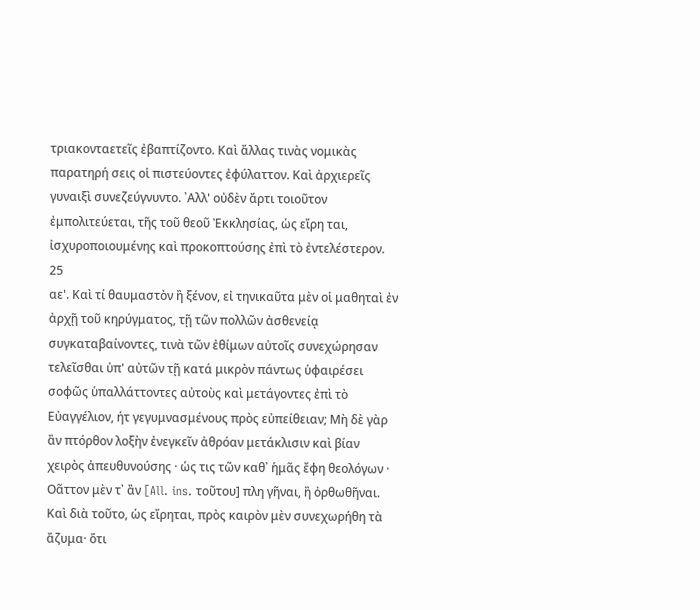τριακονταετεῖς ἐβαπτίζοντο. Καὶ ἄλλας τινὰς νομικὰς παρατηρή σεις οἱ πιστεύοντες ἐφύλαττον. Καὶ ἀρχιερεῖς γυναιξὶ συνεζεύγνυντο. ᾿Αλλ' οὐδὲν ἄρτι τοιοῦτον ἐμπολιτεύεται, τῆς τοῦ θεοῦ Ἐκκλησίας, ὡς εἴρη ται, ἰσχυροποιουμένης καὶ προκοπτούσης ἐπὶ τὸ ἐντελέστερον.
25
αε'. Καὶ τί θαυμαστὸν ἢ ξένον, εἰ τηνικαῦτα μὲν οἱ μαθηταὶ ἐν ἀρχῇ τοῦ κηρύγματος, τῇ τῶν πολλῶν ἀσθενείᾳ συγκαταβαίνοντες, τινὰ τῶν ἐθίμων αὐτοῖς συνεχώρησαν τελεῖσθαι ὑπ' αὐτῶν τῇ κατά μικρὸν πάντως ὑφαιρέσει σοφῶς ὑπαλλάττοντες αὐτοὺς καὶ μετάγοντες ἐπὶ τὸ Εὐαγγέλιον, ήτ γεγυμνασμένους πρὸς εὐπείθειαν; Μὴ δὲ γὰρ ἂν πτόρθον λοξὴν ἐνεγκεῖν ἀθρόαν μετάκλισιν καὶ βίαν χειρὸς ἀπευθυνούσης · ὡς τις τῶν καθ᾿ ἡμᾶς ἔφη θεολόγων · Οᾶττον μὲν τ᾽ ἂν [All. ins. τοῦτου] πλη γῆναι, ἢ ὀρθωθῆναι. Καὶ διὰ τοῦτο, ὡς εἴρηται, πρὸς καιρὸν μὲν συνεχωρήθη τὰ ἄζυμα· ὅτι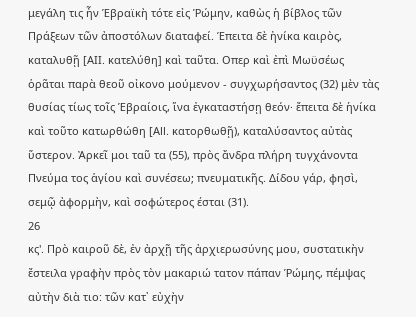μεγάλη τις ἦν Ἑβραϊκὴ τότε εἰς Ῥώμην, καθὼς ἡ βίβλος τῶν Πράξεων τῶν ἀποστόλων διαταφεί. Έπειτα δὲ ἠνίκα καιρὸς, καταλυθῇ [ΑΙΙ. κατελύθη] καὶ ταῦτα. Οπερ καὶ ἐπὶ Μωϋσέως ὁρᾶται παρὰ θεοῦ οἰκονο μούμενον - συγχωρήσαντος (32) μὲν τὰς θυσίας τίως τοῖς Ἑβραίοις, ἵνα ἐγκαταστήσῃ θεόν· ἔπειτα δὲ ἡνίκα καὶ τοῦτο κατωρθώθη [Αll. κατορθωθῇ), καταλύσαντος αὐτὰς ὕστερον. Ἀρκεῖ μοι ταῦ τα (55), πρὸς ἄνδρα πλήρη τυγχάνοντα Πνεύμα τος ἁγίου καὶ συνέσεω; πνευματικῆς. Δίδου γάρ, φησὶ, σεμῷ ἀφορμὴν, καὶ σοφώτερος έσται (31).
26
κς'. Πρὸ καιροῦ δὲ, ἐν ἀρχῇ τῆς ἀρχιερωσύνης μου, συστατικὴν ἔστειλα γραφὴν πρὸς τὸν μακαριώ τατον πάπαν Ῥώμης, πέμψας αὐτὴν διὰ τιο: τῶν κατ᾿ εὐχὴν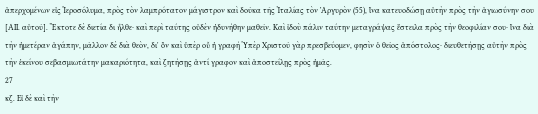ἀπερχομένων εἰς Ἱεροσόλυμα, πρὸς τὸν λαμπρότατον μάγιστρον καὶ δοῦκα τῆς Ἰταλίας τὸν ᾿Αργυρὸν (55), ἵνα κατευοδώσῃ αὐτὴν πρὸς τὴν ἀγιωσύνην σου [ΑΙΙ. αὐτοῦ]. Ἔκτοτε δὲ διετία δι ἦλθε· καὶ περὶ ταύτης οὐδὲν ἠδυνήθην μαθεῖν. Καὶ ἰδοὺ πάλιν ταύτην μεταγράψας ἔστειλα πρὸς τὴν θεοφιλίαν σου· ἵνα διὰ τὴν ἡμετέραν ἀγάπην, μᾶλλον δὲ διὰ θεὸν, δι' ὂν καὶ ὑπὲρ οὗ ἡ γραφή Ὑπὲρ Χριστοῦ γὰρ πρεσβεύομεν, φησὶν ὁ θεῖος ἀπόστολος· διευθετήσῃς αὐτὴν πρὸς τὴν ἐκείνου σεβασμιωτάτην μακαριότητα, καὶ ζητήσῃς ἀντί γραφον καὶ ἀποστείλῃς πρὸς ἡμᾶς.
27
κζ. Εἰ δὲ καὶ τὴν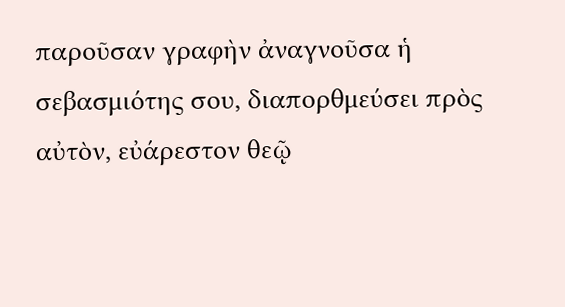παροῦσαν γραφὴν ἀναγνοῦσα ἡ σεβασμιότης σου, διαπορθμεύσει πρὸς αὐτὸν, εὐάρεστον θεῷ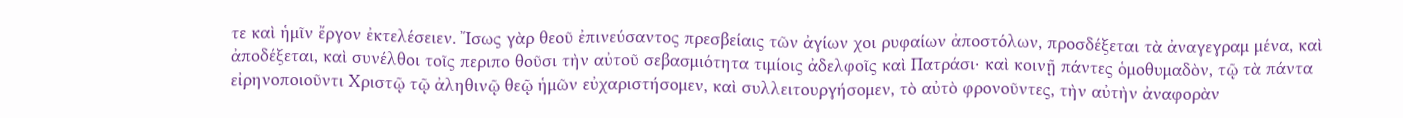τε καὶ ἡμῖν ἔργον ἐκτελέσειεν. Ἴσως γὰρ θεοῦ ἐπινεύσαντος πρεσβείαις τῶν ἀγίων χοι ρυφαίων ἀποστόλων, προσδέξεται τὰ ἀναγεγραμ μένα, καὶ ἀποδέξεται, καὶ συνέλθοι τοῖς περιπο θοῦσι τὴν αὐτοῦ σεβασμιότητα τιμίοις ἀδελφοῖς καὶ Πατράσι· καὶ κοινῇ πάντες ὁμοθυμαδὸν, τῷ τὰ πάντα εἰρηνοποιοῦντι Χριστῷ τῷ ἀληθινῷ θεῷ ἡμῶν εὐχαριστήσομεν, καὶ συλλειτουργήσομεν, τὸ αὐτὸ φρονοῦντες, τὴν αὐτὴν ἀναφορὰν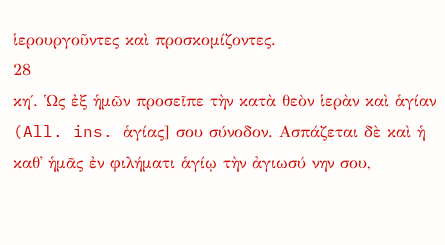ἱερουργοῦντες καὶ προσκομίζοντες.
28
κη΄. Ὡς ἐξ ἡμῶν προσεῖπε τὴν κατὰ θεὸν ἱερὰν καὶ ἁγίαν (All. ins. ἁγίας] σου σύνοδον. Ασπάζεται δὲ καὶ ἡ καθ᾽ ἡμᾶς ἐν φιλήματι ἁγίῳ τὴν ἀγιωσύ νην σου,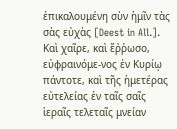ἐπικαλουμένη σὺν ἡμῖν τὰς σὰς εὐχὰς [Deest in All.]. Καὶ χαῖρε, καὶ ἔῤῥωσο, εὐφραινόμε-νος ἐν Κυρίῳ πάντοτε, καὶ τῆς ἡμετέρας εὐτελείας ἐν ταῖς σαῖς ἱεραῖς τελεταῖς μνείαν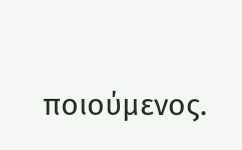ποιούμενος.